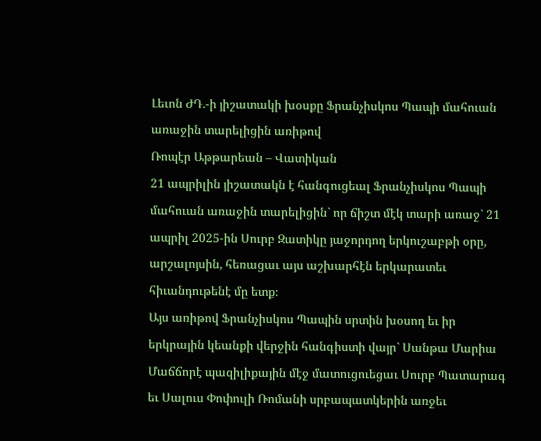Լեւոն ԺԴ.-ի յիշատակի խօսքը Ֆրանչիսկոս Պապի մահուան առաջին տարելիցին առիթով
Ռոպէր Աթթարեան – Վատիկան
21 ապրիլին յիշատակն է հանգուցեալ Ֆրանչիսկոս Պապի մահուան առաջին տարելիցին` որ ճիշտ մէկ տարի առաջ` 21 ապրիլ 2025-ին Սուրբ Զատիկը յաջորդող երկուշաբթի օրը, արշալոյսին, հեռացաւ այս աշխարհէն երկարատեւ հիւանդութենէ մը ետք։
Այս առիթով Ֆրանչիսկոս Պապին սրտին խօսող եւ իր երկրային կեանքի վերջին հանգիստի վայր` Սանթա Մարիա Մաճճորէ պազիլիքային մէջ մատուցուեցաւ Սուրբ Պատարագ եւ Սալուս Փոփուլի Ռոմանի սրբապատկերին առջեւ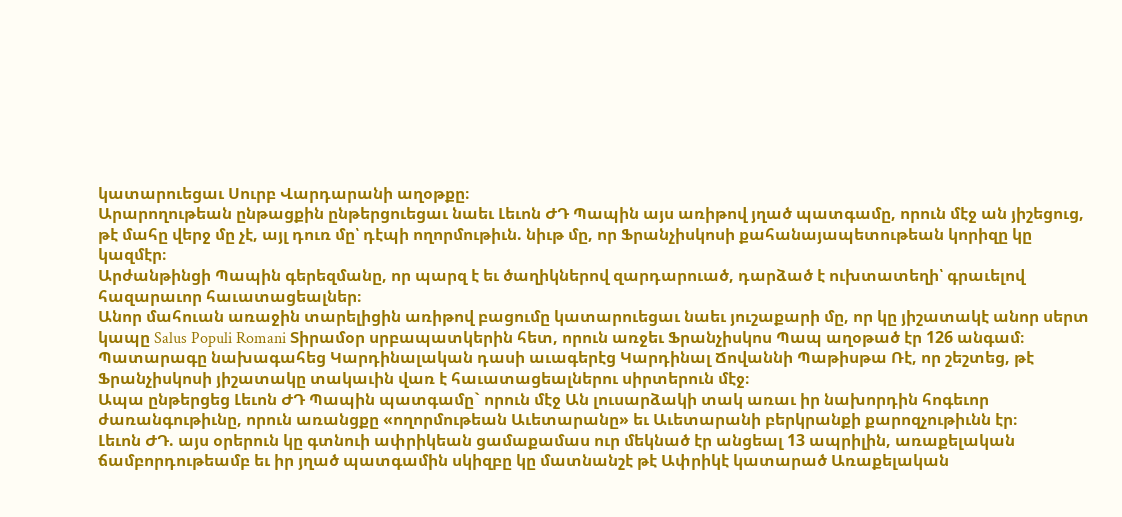կատարուեցաւ Սուրբ Վարդարանի աղօթքը։
Արարողութեան ընթացքին ընթերցուեցաւ նաեւ Լեւոն ԺԴ Պապին այս առիթով յղած պատգամը, որուն մէջ ան յիշեցուց, թէ մահը վերջ մը չէ, այլ դուռ մը՝ դէպի ողորմութիւն. նիւթ մը, որ Ֆրանչիսկոսի քահանայապետութեան կորիզը կը կազմէր։
Արժանթինցի Պապին գերեզմանը, որ պարզ է եւ ծաղիկներով զարդարուած, դարձած է ուխտատեղի՝ գրաւելով հազարաւոր հաւատացեալներ։
Անոր մահուան առաջին տարելիցին առիթով բացումը կատարուեցաւ նաեւ յուշաքարի մը, որ կը յիշատակէ անոր սերտ կապը Salus Populi Romani Տիրամօր սրբապատկերին հետ, որուն առջեւ Ֆրանչիսկոս Պապ աղօթած էր 126 անգամ։
Պատարագը նախագահեց Կարդինալական դասի աւագերէց Կարդինալ Ճովաննի Պաթիսթա Ռէ, որ շեշտեց, թէ Ֆրանչիսկոսի յիշատակը տակաւին վառ է հաւատացեալներու սիրտերուն մէջ։
Ապա ընթերցեց Լեւոն ԺԴ Պապին պատգամը` որուն մէջ Ան լուսարձակի տակ առաւ իր նախորդին հոգեւոր ժառանգութիւնը, որուն առանցքը «ողորմութեան Աւետարանը» եւ Աւետարանի բերկրանքի քարոզչութիւնն էր։
Լեւոն ԺԴ. այս օրերուն կը գտնուի ափրիկեան ցամաքամաս ուր մեկնած էր անցեալ 13 ապրիլին, առաքելական ճամբորդութեամբ եւ իր յղած պատգամին սկիզբը կը մատնանշէ թէ Ափրիկէ կատարած Առաքելական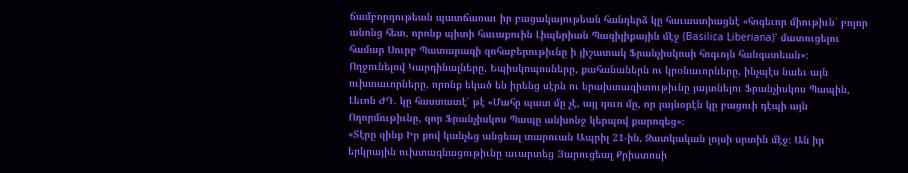ճամբորդութեան պատճառաւ իր բացակայութեան հանդերձ կը հաւաստիացնէ «հոգեւոր միութիւն` բոլոր անոնց հետ, որոնք պիտի հաւաքուին Լիպերիան Պազիլիքային մէջ (Basilica Liberiana)՝ մատուցելու համար Սուրբ Պատարագի զոհաբերութիւնը ի յիշատակ Ֆրանչիսկոսի հոգւոյն հանգստեան»։
Ողջունելով Կարդինալները, Եպիսկոպոսները, քահանաներն ու կրօնաւորները, ինչպէս նաեւ այն ուխտաւորները, որոնք եկած են իրենց սէրն ու երախտագիտութիւնը յայտնելու Ֆրանչիսկոս Պապին, Լեւոն ԺԴ. կը հաստատէ` թէ «Մահը պատ մը չէ, այլ դուռ մը, որ լայնօրէն կը բացուի դէպի այն Ողորմութիւնը, զոր Ֆրանչիսկոս Պապը անխոնջ կերպով քարոզեց»։
«Տէրը զինք Իր քով կանչեց անցեալ տարուան Ապրիլ 21-ին, Զատկական լոյսի սրտին մէջ։ Ան իր երկրային ուխտագնացութիւնը աւարտեց Յարուցեալ Քրիստոսի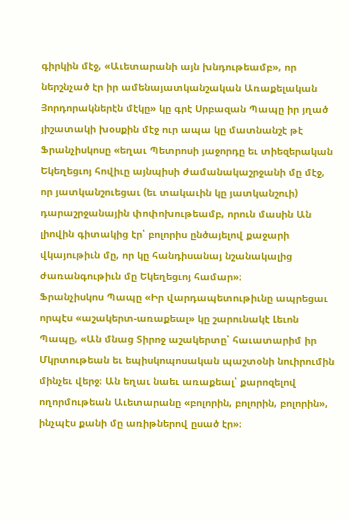գիրկին մէջ, «Աւետարանի այն խնդութեամբ», որ ներշնչած էր իր ամենայատկանշական Առաքելական Յորդորակներէն մէկը» կը գրէ Սրբազան Պապը իր յղած յիշատակի խօսքին մէջ ուր ապա կը մատնանշէ թէ Ֆրանչիսկոսը «եղաւ Պետրոսի յաջորդը եւ տիեզերական Եկեղեցւոյ հովիւը այնպիսի ժամանակաշրջանի մը մէջ, որ յատկանշուեցաւ (եւ տակաւին կը յատկանշուի) դարաշրջանային փոփոխութեամբ, որուն մասին Ան լիովին գիտակից էր՝ բոլորիս ընծայելով քաջարի վկայութիւն մը, որ կը հանդիսանայ նշանակալից ժառանգութիւն մը Եկեղեցւոյ համար»։
Ֆրանչիսկոս Պապը «Իր վարդապետութիւնը ապրեցաւ որպէս «աշակերտ-առաքեալ» կը շարունակէ Լեւոն Պապը, «Ան մնաց Տիրոջ աշակերտը՝ հաւատարիմ իր Մկրտութեան եւ եպիսկոպոսական պաշտօնի նուիրումին մինչեւ վերջ։ Ան եղաւ նաեւ առաքեալ՝ քարոզելով ողորմութեան Աւետարանը «բոլորին, բոլորին, բոլորին», ինչպէս քանի մը առիթներով ըսած էր»։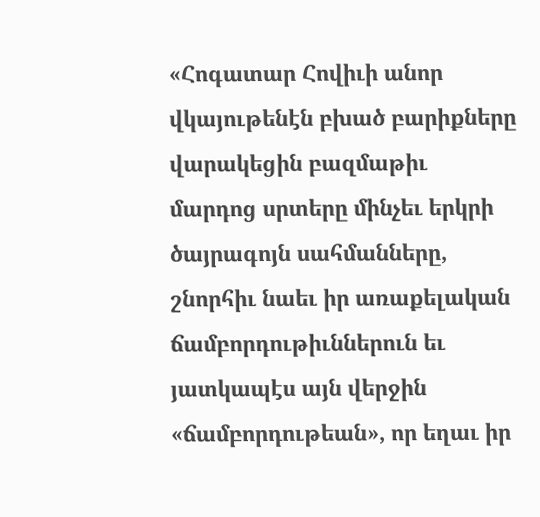«Հոգատար Հովիւի անոր վկայութենէն բխած բարիքները վարակեցին բազմաթիւ մարդոց սրտերը մինչեւ երկրի ծայրագոյն սահմանները, շնորհիւ նաեւ իր առաքելական ճամբորդութիւններուն եւ յատկապէս այն վերջին «ճամբորդութեան», որ եղաւ իր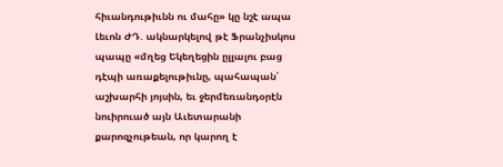հիւանդութիւնն ու մահը» կը նշէ ապա Լեւոն ԺԴ. ակնարկելով թէ Ֆրանչիսկոս պապը «մղեց Եկեղեցին ըլլալու բաց դէպի առաքելութիւնը, պահապան՝ աշխարհի յոյսին, եւ ջերմեռանդօրէն նուիրուած այն Աւետարանի քարոզչութեան, որ կարող է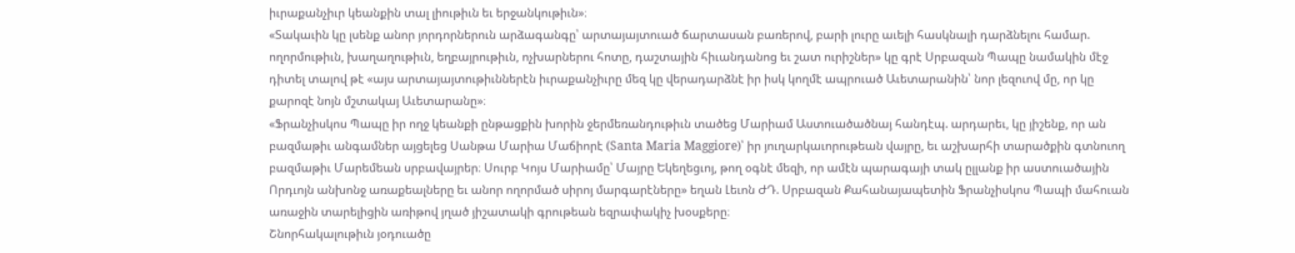իւրաքանչիւր կեանքին տալ լիութիւն եւ երջանկութիւն»։
«Տակաւին կը լսենք անոր յորդորներուն արձագանգը՝ արտայայտուած ճարտասան բառերով, բարի լուրը աւելի հասկնալի դարձնելու համար. ողորմութիւն, խաղաղութիւն, եղբայրութիւն, ոչխարներու հոտը, դաշտային հիւանդանոց եւ շատ ուրիշներ» կը գրէ Սրբազան Պապը նամակին մէջ դիտել տալով թէ «այս արտայայտութիւններէն իւրաքանչիւրը մեզ կը վերադարձնէ իր իսկ կողմէ ապրուած Աւետարանին՝ նոր լեզուով մը, որ կը քարոզէ նոյն մշտակայ Աւետարանը»։
«Ֆրանչիսկոս Պապը իր ողջ կեանքի ընթացքին խորին ջերմեռանդութիւն տածեց Մարիամ Աստուածածնայ հանդէպ. արդարեւ, կը յիշենք, որ ան բազմաթիւ անգամներ այցելեց Սանթա Մարիա Մաճիորէ (Santa Maria Maggiore)՝ իր յուղարկաւորութեան վայրը, եւ աշխարհի տարածքին գտնուող բազմաթիւ Մարեմեան սրբավայրեր։ Սուրբ Կոյս Մարիամը՝ Մայրը Եկեղեցւոյ, թող օգնէ մեզի, որ ամէն պարագայի տակ ըլլանք իր աստուածային Որդւոյն անխոնջ առաքեալները եւ անոր ողորմած սիրոյ մարգարէները» եղան Լեւոն ԺԴ. Սրբազան Քահանայապետին Ֆրանչիսկոս Պապի մահուան առաջին տարելիցին առիթով յղած յիշատակի գրութեան եզրափակիչ խօսքերը։
Շնորհակալութիւն յօդուածը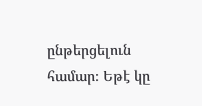ընթերցելուն համար։ Եթէ կը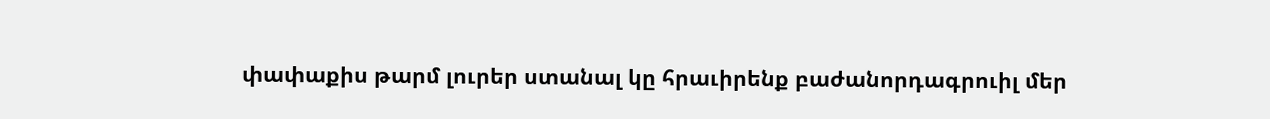փափաքիս թարմ լուրեր ստանալ կը հրաւիրենք բաժանորդագրուիլ մեր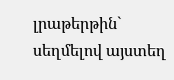լրաթերթին` սեղմելով այստեղ